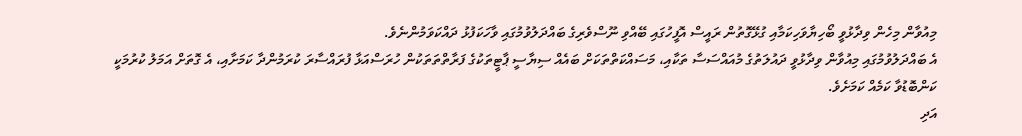މިއުވާން މިހެން ވިދާޅުވީ ބޯހިޔާވަހިކަމާއި ގުޅޭގޮތުން ރައީސް އޮފީހުގައި ބޭއްވި ނޫސްވެރިގެ ބައްދަލުވުމުގައި ވާހަކަފުޅު ދައްކަވަމުންނެވެ.
އެ ބައްދަލުވުމުގައި މިއުވާން ވިދާޅުވީ ދައުލަތުގެ މުއައްސަސާ ތަކާއި، މަސައްކަތްތަކަށް ބައެއް ސިޔާސީ ޕާޓީތަކުގެ ފަރާތްތަތަކުން ހުރަސްއަޅާ ފުރައްސާރަ ކުރަމުންދާ ކަމަށާއި، އެ ގޮތަށް އަމަލު ކުރުމަކީ ކަންބޮޑުވާ ކަމެއް ކަމަށެވެ.
އަދި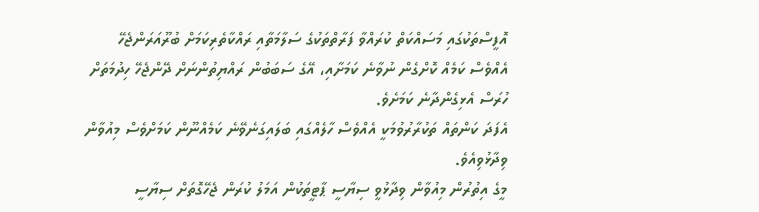އޮފީސްތަކުގައި މަސައްކަތް ކުރައްވާ ފަރާތްތަކުގެ ސަލާމަތާއި ރައްކާތެރިކަމަށް ބުރޫއަރަންޖެހޭ އެއްވެސް ކަމެއް ކޮށްގެން ނުވާނެ ކަމަށާއި، އޭގެ ސަބަބުން ރައްޔިތުންނަށް ދޭންޖެހޭ ހިދުމަތަށް ހުރަސް އެޅިގެންދާނެ ކަމަށެވެ.
އެފަދަ ކަންތައް ތަކުރާރުވުމަކީ އެއްވެސް ހާލެއްގައި ބަލައިގަނެވޭނެ ކަމެއްނޫން ކަމަށްވެސް މިއުވާން ވިދާޅުވިއެވެ.
މީގެ އިތުރުން މިއުވާން ވިދާޅުވީ ސިޔާސީ ޕާޓީތަކުން އަމަލު ކުރަން ޖެހޭގޮތަށް ސިޔާސީ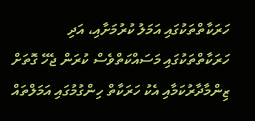ހަރަކާތްތަކުގައި އަމަލު ކުރުމަށާއި، އަދި ހަރަކާތްތަކުގައި މަސައްކަތްވެސް ކުރަން ޖެހޭ ގޮތަށް ޒިންމާދާރުކަމާއި އެކު ހަރަކާތް ހިންގުމުގައި އަމަލްތައް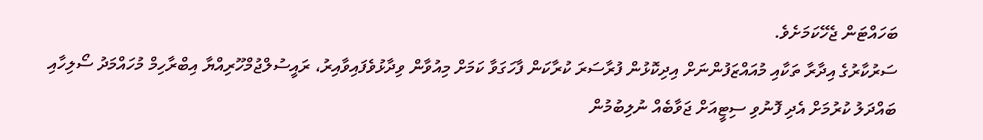ބަހައްޓަން ޖެހޭކަމަށެވެ.
ސަރުކާރުގެ އިދާރާ ތަކާއި މުއައްޒަފުންނަށް އިދިކޮޅުން ފުރާސަރަ ކުރާކަން ފާހަގަވާ ކަމަށް މިއުވާން ވިދާޅުވެފައިވާއިރު، ރައީސުލްޖުމްހޫރިއްޔާ އިބްރާހިމް މުހައްމަދު ސޯލިހާއި ބައްދަލު ކުރުމަށް އެދި ފޮނުވި ސިޓީއަށް ޖަވާބެއް ނުލިބުމުން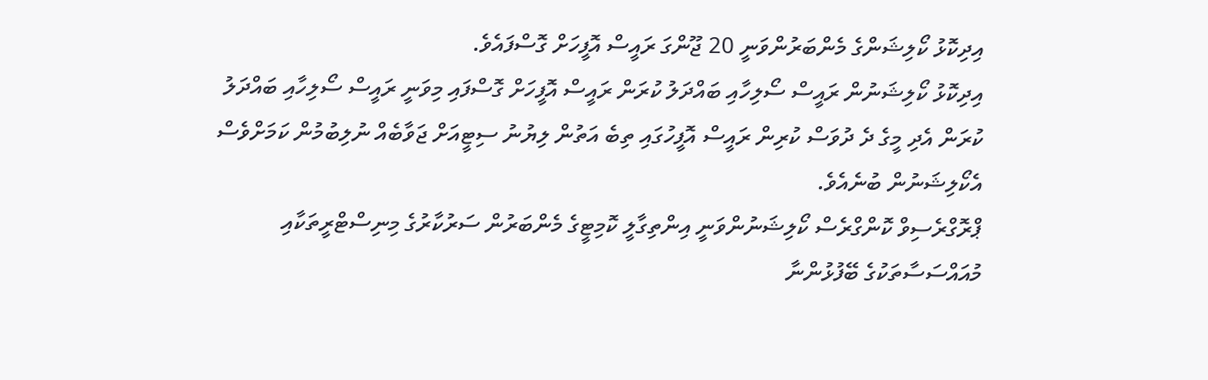އިދިކޮޅު ކޯލިޝަންގެ މެންބަރުންވަނީ 20 ޖޫންގަ ރައީސް އޮފީހަށް ގޮސްފައެވެ.
އިދިކޮޅު ކޯލިޝަނުން ރައީސް ސޯލިހާއި ބައްދަލު ކުރަން ރައީސް އޮފީހަށް ގޮސްފައި މިވަނީ ރައީސް ސޯލިހާއި ބައްދަލު ކުރަން އެދި މީގެ ދެ ދުވަސް ކުރިން ރައީސް އޮފީހުގައި ތިބެ އަތުން ލިޔުނު ސިޓީއަށް ޖަވާބެއް ނުލިބުމުން ކަމަށްވެސް އެކޯލިޝަނުން ބުނެއެވެ.
ޕްރޮގްރެސިވް ކޮންގްރެސް ކޯލިޝަނުންވަނީ އިންތިގާލީ ކޮމިޓީގެ މެންބަރުން ސަރުކާރުގެ މިނިސްޓްރީތަކާއި މުއައްސަސާތަކުގެ ބޭފުޅުންނާ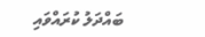ބައްދަލު ކުރައްވައި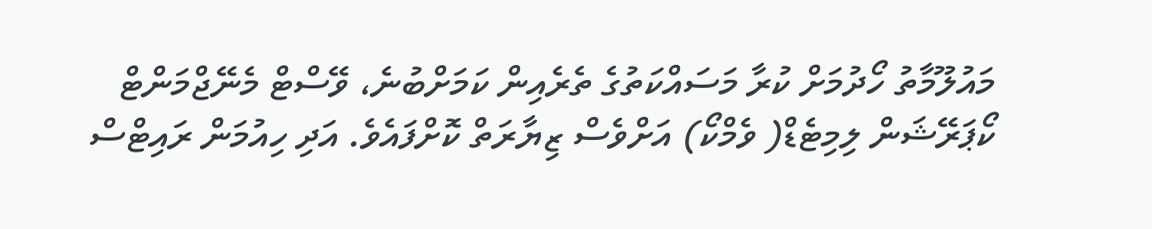މައުލޫމާތު ހޯދުމަށް ކުރާ މަސައްކަތުގެ ތެރެއިން ކަމަށްބުނެ، ވޭސްޓް މެނޭޖްމަންޓް ކޯޕަރޭޝަން ލިމިޓެޑް( ވެމްކޯ) އަށްވެސް ޒިޔާރަތް ކޮށްފައެވެ. އަދި ހިއުމަން ރައިޓްސް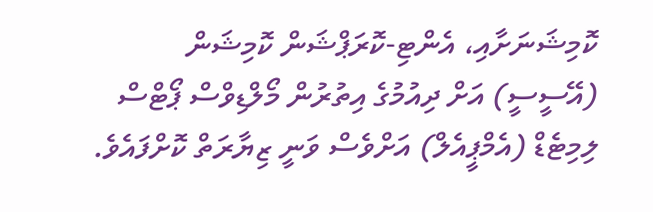ކޮމިޝަނަށާއި، އެންޓި-ކޮރަޕްޝަން ކޮމިޝަން (އޭސީސީ) އަށް ދިއުމުގެ އިތުރުން މޯލްޑިވްސް ޕޯޓްސް ލިމިޓެޑް (އެމްޕީއެލް) އަށްވެސް ވަނީ ޒިޔާރަތް ކޮށްފައެވެ.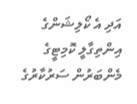އަދި އެ ކޯލިޝަންގެ އިންތިގާލީ ކޮމިޓީގެ މެންބަރުން ސަރުކާރުގެ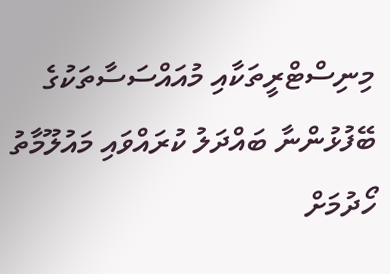މިނިސްޓްރީތަކާއި މުއައްސަސާތަކުގެ ބޭފުޅުންނާ ބައްދަލު ކުރައްވައި މައުލޫމާތު ހޯދުމަށް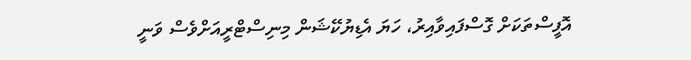އޮފީސްތަކަށް ގޮސްފައިވާއިރު، ހަޔަ އެޑިޔުކޭޝަން މިނިސްޓްރީއަށްވެސް ވަނީ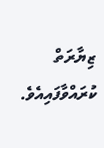ޒިޔާރަތް ކުރައްވާފައިއެވެ.